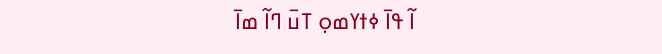ߊ߬ ߟߊ߫ ߦߙߌߘߋ߲ ߠߎ߫ ߣߊ߬ ߘߊ߫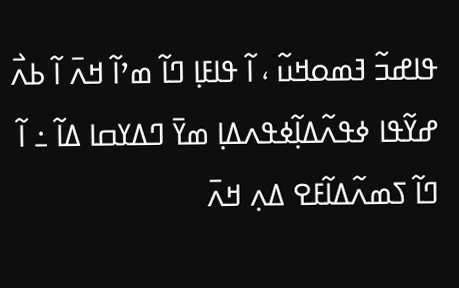ߟߊߝߏ߬ ߔߘߋߞߎ߬ ، ߊ߬ ߟߊߓߊ߲ ߣߊ߬ ߘߴߊ߬ ߞߍ߫ ߊ߬ ߕߍ߯ ߝߌ߬ߟߊ ߦߟߍ߬ߡߊ߲߬ߦߟߍߡߊ߲ ߘߌ߫ ߣߡߌߛߊ ߡߊ߬ ߸ ߊ߬ ߣߊ߬ ߖߘߍ߬ߡߊ߬ߓߐ ߡߍ߲ ߞߍ߫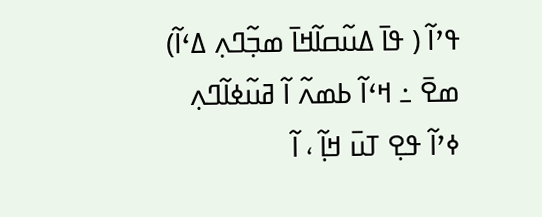ߟߴߊ߬ ( ߟߊ߫ ߡߎ߬ߛߊ߬ߞߊ߫ ߘߏ߲߬ߣߍ߲ ߡߵߊ߬) ߘߐ߫ ߸ ߞߵߊ߬ ߕߘߍ߬ ߊ߬ ߥߎ߬ߦߊ߬ߣߍ߲ ߦߴߊ߬ ߟߐ߲ ߠߎ߫ ߞߊ߲߬ ، ߊ߬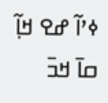ߦߴߊ߬ ߝߐ ߞߊ߲߬ ߛߊ߫ ߞߏ߫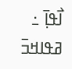ߊ߯ߟߊ߲߫ ߸ ߥߟߊߞߏ߫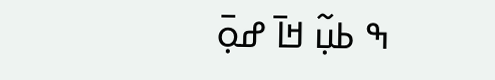ߒ ߕߎ߲߬ ߞߊ߫ ߝߋ߲߫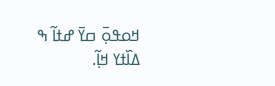ߞߋߟߋ߲߫ ߛߌ߫ ߝߙߊ߬ ߒ ߡߊ߰ߙߌ ߞߊ߲߬.